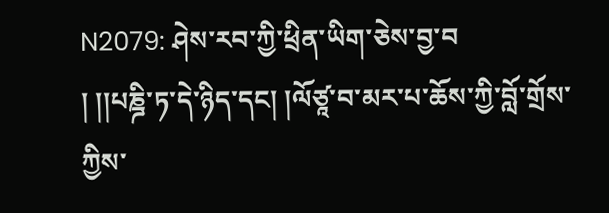N2079: ཤེས་རབ་ཀྱི་ཕྲིན་ཡིག་ཅེས་བྱ་བ
། །།པཎྜི་ཏ་དེ་ཉིད་དང། །ལོཙཱ་བ་མར་པ་ཆོས་ཀྱི་བློ་གྲོས་ཀྱིས་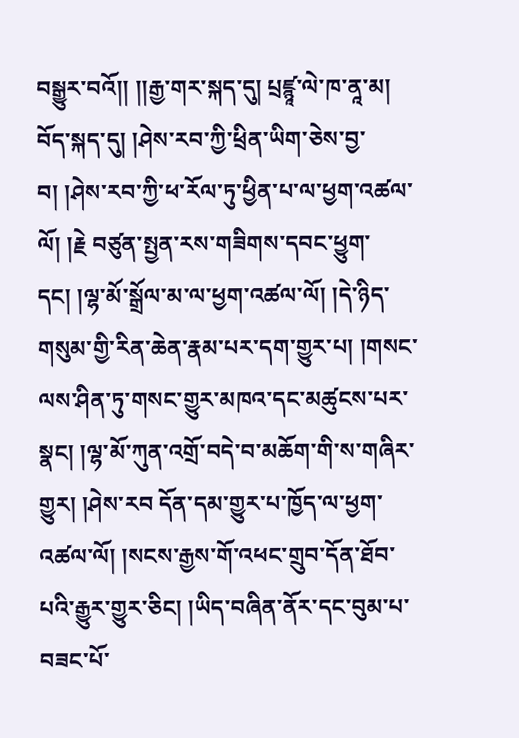བསྒྱུར་བའོ།། །།རྒྱ་གར་སྐད་དུ། པྲཛྙཱ་ལེ་ཁ་ནཱ་མ། བོད་སྐད་དུ། །ཤེས་རབ་ཀྱི་ཕྲིན་ཡིག་ཅེས་བྱ་བ། །ཤེས་རབ་ཀྱི་ཕ་རོལ་ཏུ་ཕྱིན་པ་ལ་ཕྱག་འཚལ་ལོ། །རྗེ བཙུན་སྤྱན་རས་གཟིགས་དབང་ཕྱུག་དང། །ལྷ་མོ་སྒྲོལ་མ་ལ་ཕྱག་འཚལ་ལོ། །དེ་ཉིད་གསུམ་གྱི་རིན་ཆེན་རྣམ་པར་དག་གྱུར་པ། །གསང་ལས་ཤིན་ཏུ་གསང་གྱུར་མཁའ་དང་མཚུངས་པར་སྣང། །ལྷ་མོ་ཀུན་འགྲོ་བདེ་བ་མཆོག་གི་ས་གཞིར་གྱུར། །ཤེས་རབ དོན་དམ་གྱུར་པ་ཁྱོད་ལ་ཕྱག་འཚལ་ལོ། །སངས་རྒྱས་གོ་འཕང་གྲུབ་དོན་ཐོབ་པའི་རྒྱུར་གྱུར་ཅིང། །ཡིད་བཞིན་ནོར་དང་བུམ་པ་བཟང་པོ་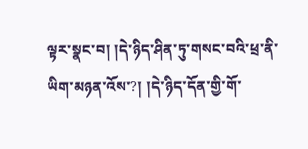ལྟར་སྣང་བ། །དེ་ཉིད་ཤིན་ཏུ་གསང་བའི་ཕྲ་ནི་ཡིག་མཉན་འོས་?། །དེ་ཉིད་དོན་གྱི་གོ་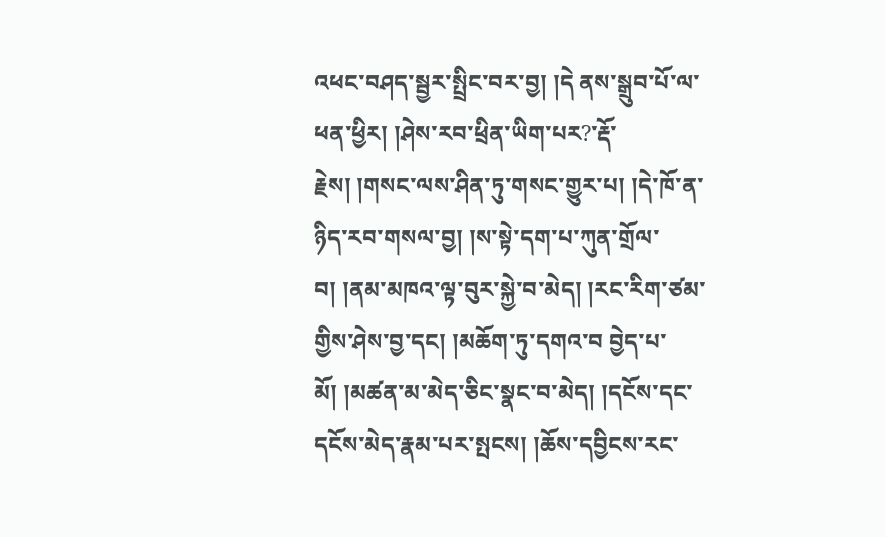འཕང་བཤད་སྦྱར་སྤྲིང་བར་བྱ། །དེ ནས་སྒྲུབ་པོ་ལ་ཕན་ཕྱིར། །ཤེས་རབ་ཕྲིན་ཡིག་པར?་རྡོ་རྗེས། །གསང་ལས་ཤིན་ཏུ་གསང་གྱུར་པ། །དེ་ཁོ་ན་ཉིད་རབ་གསལ་བྱ། །ས་སྟེ་དག་པ་ཀུན་གྲོལ་བ། །ནམ་མཁའ་ལྟ་བུར་སྐྱེ་བ་མེད། །རང་རིག་ཙམ་གྱིས་ཤེས་བྱ་དང། །མཆོག་ཏུ་དགའ་བ བྱེད་པ་མོ། །མཚན་མ་མེད་ཅིང་སྣང་བ་མེད། །དངོས་དང་དངོས་མེད་རྣམ་པར་སྤངས། །ཆོས་དབྱིངས་རང་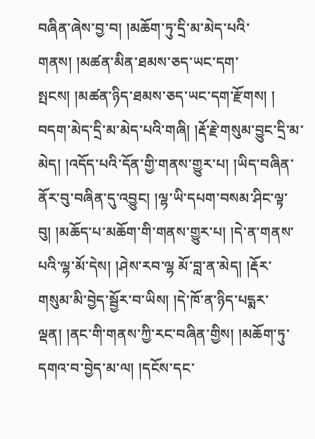བཞིན་ཞེས་བྱ་བ། །མཆོག་ཏུ་དྲི་མ་མེད་པའི་གནས། །མཚན་མིན་ཐམས་ཅད་ཡང་དག་སྤངས། །མཚན་ཉིད་ཐམས་ཅད་ཡང་དག་རྫོགས། ། བདག་མེད་དྲི་མ་མེད་པའི་གཞི། །རྡོ་རྗེ་གསུམ་བྱུང་དྲི་མ་མེད། །འདོད་པའི་དོན་གྱི་གནས་གྱུར་པ། །ཡིད་བཞིན་ནོར་བུ་བཞིན་དུ་འབྱུང། །ལྷ་ཡི་དཔག་བསམ་ཤིང་ལྟ་བུ། །མཆོད་པ་མཆོག་གི་གནས་གྱུར་པ། །དེ་ན་གནས་པའི་ལྷ་མོ་དེས། །ཤེས་རབ་ལྷ མོ་བླ་ན་མེད། །རྡོར་གསུམ་མི་བྱེད་སྦྱོར་བ་ཡིས། །དེ་ཁོ་ན་ཉིད་པདྨར་ལྡན། །ནང་གི་གནས་ཀྱི་རང་བཞིན་གྱིས། །མཆོག་ཏུ་དགའ་བ་བྱེད་མ་ལ། །དངོས་དང་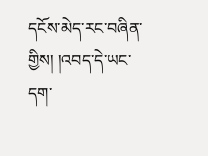དངོས་མེད་རང་བཞིན་གྱིས། །འབད་དེ་ཡང་དག་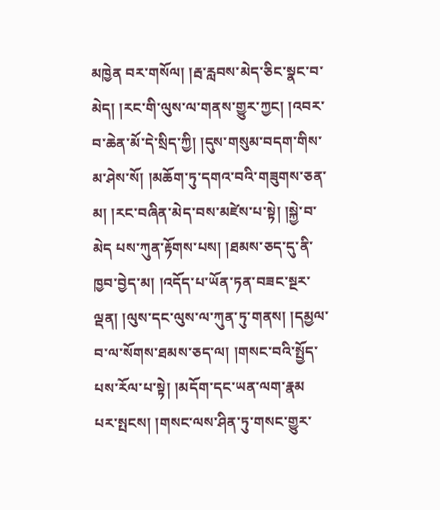མཁྱེན བར་གསོལ། །རྦ་རླབས་མེད་ཅིང་སྣང་བ་མེད། །རང་གི་ལུས་ལ་གནས་གྱུར་ཀྱང། །འབར་བ་ཆེན་མོ་དེ་སྲིད་ཀྱི། །དུས་གསུམ་བདག་གིས་མ་ཤེས་སོ། །མཆོག་ཏུ་དགའ་བའི་གཟུགས་ཅན་མ། །རང་བཞིན་མེད་བས་མཛེས་པ་སྟེ། །སྐྱེ་བ་མེད པས་ཀུན་རྟོགས་པས། །ཐམས་ཅད་དུ་ནི་ཁྱབ་བྱེད་མ། །འདོད་པ་ཡོན་ཏན་བཟང་སྔར་ལྡན། །ལུས་དང་ལུས་ལ་ཀུན་ཏུ་གནས། །དམྱལ་བ་ལ་སོགས་ཐམས་ཅད་ལ། །གསང་བའི་སྤྱོད་པས་རོལ་པ་སྟེ། །མདོག་དང་ཡན་ལག་རྣམ པར་སྤངས། །གསང་ལས་ཤིན་ཏུ་གསང་གྱུར་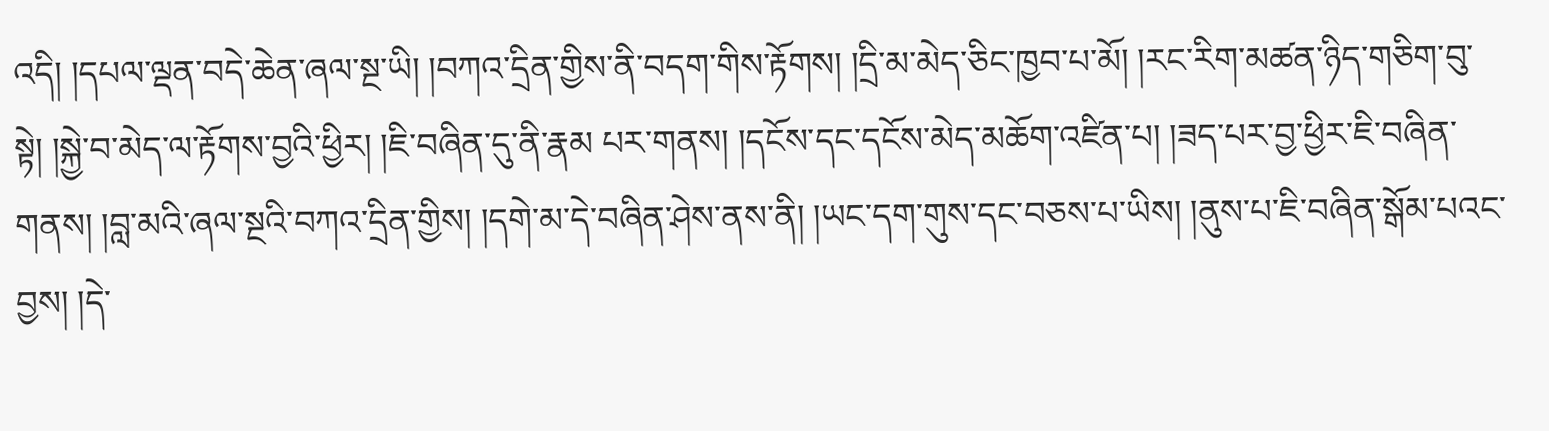འདི། །དཔལ་ལྡན་བདེ་ཆེན་ཞལ་སྔ་ཡི། །བཀའ་དྲིན་གྱིས་ནི་བདག་གིས་རྟོགས། །དྲི་མ་མེད་ཅིང་ཁྱབ་པ་མོ། །རང་རིག་མཚན་ཉིད་གཅིག་བུ་སྟེ། །སྐྱེ་བ་མེད་ལ་རྟོགས་བྱའི་ཕྱིར། །ཇི་བཞིན་དུ་ནི་རྣམ པར་གནས། །དངོས་དང་དངོས་མེད་མཆོག་འཛིན་པ། །ཟད་པར་བྱ་ཕྱིར་ཇི་བཞིན་གནས། །བླ་མའི་ཞལ་སྔའི་བཀའ་དྲིན་གྱིས། །དགེ་མ་དེ་བཞིན་ཤེས་ནས་ནི། །ཡང་དག་གུས་དང་བཅས་པ་ཡིས། །ནུས་པ་ཇི་བཞིན་སྒོམ་པའང་བྱས། །དེ་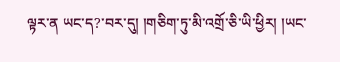ལྟར་ན ཡང་ད?་བར་དུ། །གཅིག་ཏུ་མི་འགྲོ་ཅི་ཡི་ཕྱིར། །ཡང་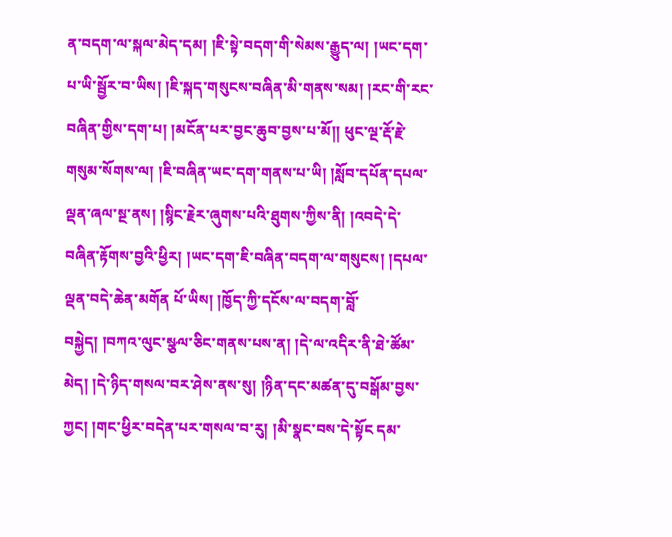ན་བདག་ལ་སྐལ་མེད་དམ། །ཇི་སྟེ་བདག་གི་སེམས་རྒྱུད་ལ། །ཡང་དག་པ་ཡི་སྦྱོར་བ་ཡིས། །ཇི་སྐད་གསུངས་བཞིན་མི་གནས་སམ། །རང་གི་རང་བཞིན་གྱིས་དག་པ། །མངོན་པར་བྱང་ཆུབ་བྱས་པ་མོ།། ཕུང་ལྔ་རྡོ་རྗེ་གསུམ་སོགས་ལ། །ཇི་བཞིན་ཡང་དག་གནས་པ་ཡི། །སློབ་དཔོན་དཔལ་ལྡན་ཞལ་སྔ་ནས། །སྙིང་རྗེར་ཞུགས་པའི་ཐུགས་ཀྱིས་ནི། །འབདེ་དེ་བཞིན་རྟོགས་བྱའི་ཕྱིར། །ཡང་དག་ཇི་བཞིན་བདག་ལ་གསུངས། །དཔལ་ལྡན་བདེ་ཆེན་མགོན པོ་ཡིས། །ཁྱོད་ཀྱི་དངོས་ལ་བདག་བློ་བསྐྱེད། །བཀའ་ལུང་སྩལ་ཅིང་གནས་པས་ན། །དེ་ལ་འདིར་ནི་ཐེ་ཚོམ་མེད། །དེ་ཉིད་གསལ་བར་ཤེས་ནས་སུ། །ཉིན་དང་མཚན་དུ་བསྒོམ་བྱས་ཀྱང། །གང་ཕྱིར་བདེན་པར་གསལ་བ་རུ། །མི་སྣང་བས་དེ་སྟོང དམ་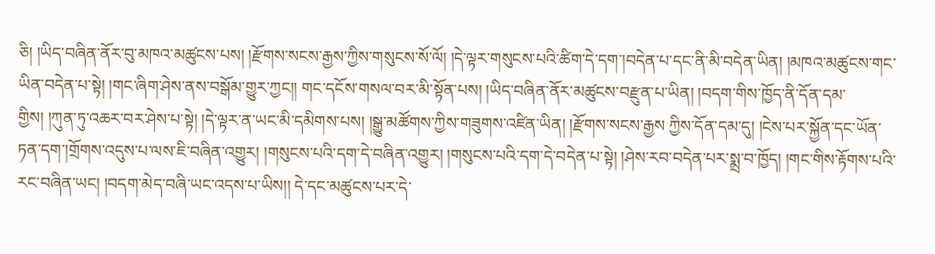ཅི། །ཡིད་བཞིན་ནོར་བུ་མཁའ་མཚུངས་པས། །རྫོགས་སངས་རྒྱས་ཀྱིས་གསུངས་སོ་ལོ། །དེ་ལྟར་གསུངས་པའི་ཚིག་དེ་དག་།བདེན་པ་དང་ནི་མི་བདེན་ཡིན། །མཁའ་མཚུངས་གང་ཡིན་བདེན་པ་སྟེ། །གང་ཞིག་ཤེས་ནས་བསྒོམ་གྱུར་ཀྱང།། གང་དངོས་གསལ་བར་མི་སྟོན་པས། །ཡིད་བཞིན་ནོར་མཚུངས་བརྫུན་པ་ཡིན། །བདག་གིས་ཁྱོད་ནི་དོན་དམ་གྱིས། །ཀུན་ཏུ་འཆར་བར་ཤེས་པ་སྟེ། །དེ་ལྟར་ན་ཡང་མི་དམིགས་པས། །སྒྱུ་མཚོགས་ཀྱིས་གཟུགས་འཛིན་ཡིན། །རྫོགས་སངས་རྒྱས ཀྱིས་དོན་དམ་དུ། །ངེས་པར་སྐྱོན་དང་ཡོན་ཏན་དག་།གྲོགས་འདུས་པ་ལས་ཇི་བཞིན་འགྱུར། །གསུངས་པའི་དག་དེ་བཞིན་འགྱུར། །གསུངས་པའི་དག་དེ་བདེན་པ་སྟེ། །ཤེས་རབ་བདེན་པར་སྨྲ་བ་ཁྱོད། །གང་གིས་རྟོགས་པའི་རང་བཞིན་ཡང། །བདག་མེད་བཞི་ཡང་འདས་པ་ཡིས།། དེ་དང་མཚུངས་པར་དེ་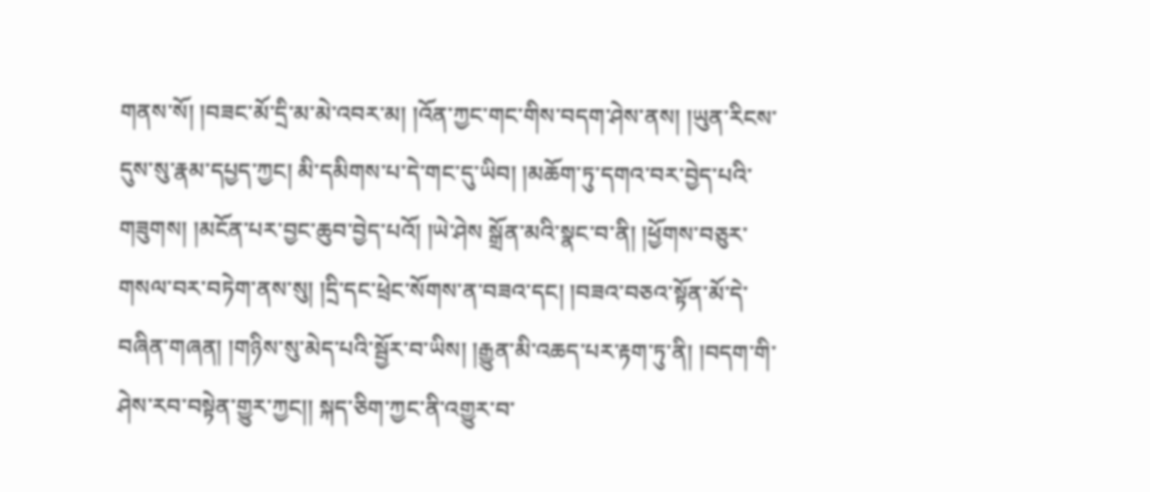གནས་སོ། །བཟང་མོ་དྲི་མ་མེ་འབར་མ། །འོན་ཀྱང་གང་གིས་བདག་ཤེས་ནས། །ཡུན་རིངས་དུས་སུ་རྣམ་དཔྱད་ཀྱང། མི་དམིགས་པ་དེ་གང་དུ་ཡིབ། །མཆོག་ཏུ་དགའ་བར་བྱེད་པའི་གཟུགས། །མངོན་པར་བྱང་ཆུབ་བྱེད་པའོ། །ཡེ་ཤེས སྒྲོན་མའི་སྣང་བ་ནི། །ཕྱོགས་བཅུར་གསལ་བར་བཏེག་ནས་སུ། །དྲི་དང་ཕྲེང་སོགས་ན་བཟའ་དང། །བཟའ་བཅའ་སྟོན་མོ་དེ་བཞིན་གཞན། །གཉིས་སུ་མེད་པའི་སྦྱོར་བ་ཡིས། །རྒྱུན་མི་འཆད་པར་རྟག་ཏུ་ནི། །བདག་གི་ཤེས་རབ་བསྟེན་གྱུར་ཀྱང།། སྐད་ཅིག་ཀྱང་ནི་འགྱུར་བ་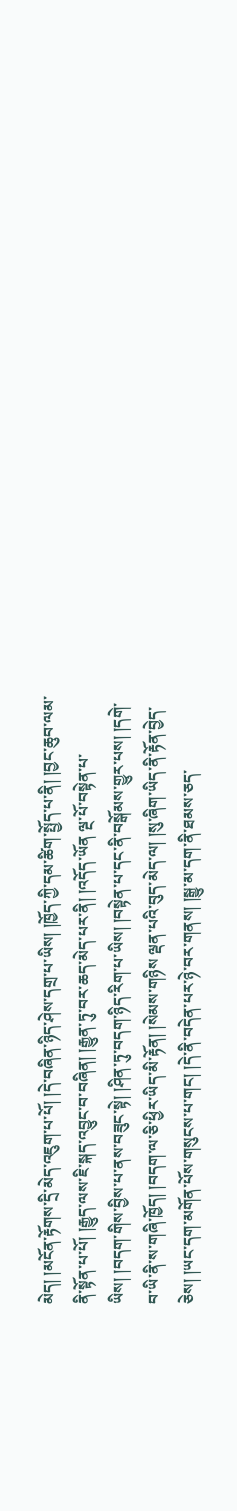མེད། །མངོན་རྟོགས་དྲི་མེད་འཇུག་པ་པོ། །དེ་བཞིན་ཉིད་ཤེས་དགྲ་པ་ཡིས། །ཁྱོད་ཀྱི་དམ་ཚིག་སྤྱོད་པ་ནི། །བྱང་ཆུབ་ལམ་ནི་སྟོན་པ་པོ། །རྒྱུད་ལས་ཇི་སྐད་འབྱུང་བ་བཞིན། །རྒྱུན་ཏུ་བར་ཆད་མེད་པར་ནི། །འདོད་ཡོན ལྔ་པོ་བསྟེན་པ་ཡིས། །བདག་གིས་བྱིས་པ་ནས་བཟུང་སྟེ། །ཤིན་ཏུ་བདག་ཉིད་རིག་པ་ཡིས། །བསྟེན་པ་དང་ནི་བསྒོམས་གྱུར་པས། །དགེ་བ་ཡི་ནི་ས་གཞི་ཁྱོད། །བདག་ལ་ཅི་ཕྱིར་ཡིད་མི་རྟོན། །སེམས་གཉིས ལྡན་པའི་བུད་མེད་ལ། །སུ་ཞིག་ཡིད་ནི་རྟོན་བྱེད་ཅེས། །ཡང་དག་མགོན་པོས་གསུངས་པ་གང། །དེ་ནི་བདེན་པར་ཉེ་བར་གནས། །སྒྱུ་མ་དག་ནི་ཐམས་ཅད་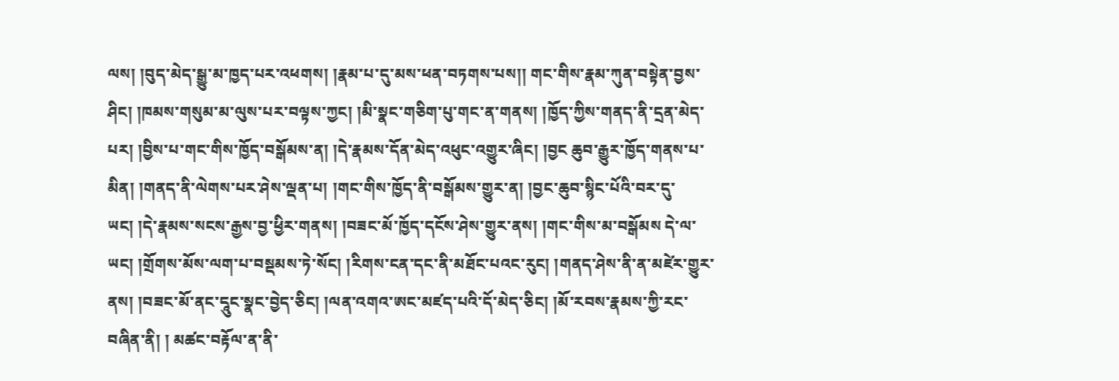ལས། །བུད་མེད་སྒྱུ་མ་ཁྱད་པར་འཕགས། །རྣམ་པ་དུ་མས་ཕན་བཏགས་པས།། གང་གིས་རྣམ་ཀུན་བསྟེན་བྱས་ཤིང། །ཁམས་གསུམ་མ་ལུས་པར་བལྟས་ཀྱང། །མི་སྣང་གཅིག་པུ་གང་ན་གནས། །ཁྱོད་ཀྱིས་གནད་ནི་དྲན་མེད་པར། །བྱིས་པ་གང་གིས་ཁྱོད་བསྒོམས་ན། །དེ་རྣམས་དོན་མེད་འཕུང་འགྱུར་ཞིང། །བྱང ཆུབ་རྒྱུར་ཁྱོད་གནས་པ་མིན། །གནད་ནི་ལེགས་པར་ཤེས་ལྡན་པ། །གང་གིས་ཁྱོད་ནི་བསྒོམས་གྱུར་ན། །བྱང་ཆུབ་སྙིང་པོའི་བར་དུ་ཡང། །དེ་རྣམས་སངས་རྒྱས་བྱ་ཕྱིར་གནས། །བཟང་མོ་ཁྱོད་དངོས་ཤེས་གྱུར་ནས། །གང་གིས་མ་བསྒོམས དེ་ལ་ཡང། །གྲོགས་མོས་ལག་པ་བསྡམས་ཏེ་སོང། །རིགས་ངན་དང་ནི་མཐོང་པའང་རུང། །གནད་ཤེས་ནི་ན་མཛེར་གྱུར་ནས། །བཟང་མོ་ནང་དཱུང་སྣང་བྱེད་ཅིང། །ལན་འགའ་ཨང་མཛད་པའི་དོ་མེད་ཅིང། །མོ་རབས་རྣམས་ཀྱི་རང་བཞིན་ནི། ། མཚང་བརྟོལ་ན་ནི་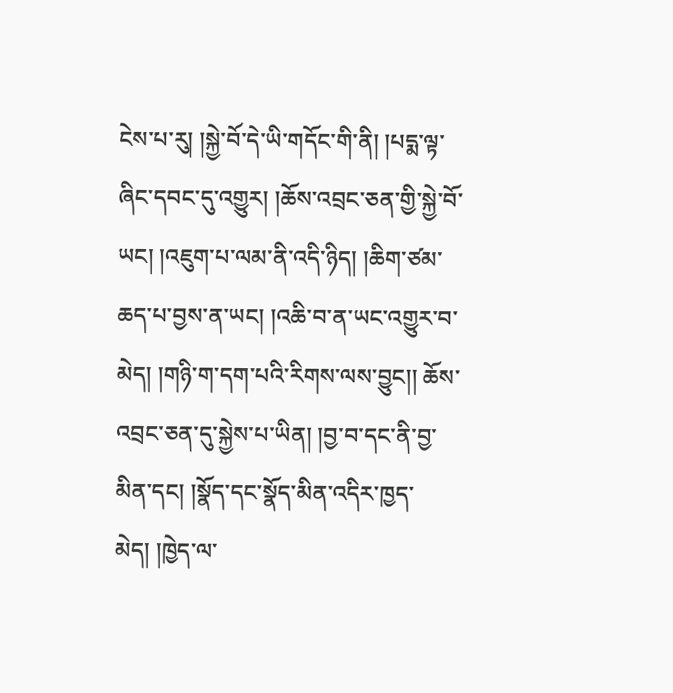ངེས་པ་རུ། །སྐྱེ་བོ་དེ་ཡི་གདོང་གི་ནི། །པདྨ་ལྟ་ཞིང་དབང་དུ་འགྱུར། །ཆོས་འབྲང་ཅན་གྱི་སྐྱེ་བོ་ཡང། །འཇུག་པ་ལམ་ནི་འདི་ཉིད། །ཆིག་ཙམ་ཆད་པ་བྱས་ན་ཡང། །འཆི་བ་ན་ཡང་འགྱུར་བ་མེད། །གཉི་ག་དག་པའི་རིགས་ལས་བྱུང།། ཆོས་འབྲང་ཅན་དུ་སྐྱེས་པ་ཡིན། །བྱ་བ་དང་ནི་བྱ་མིན་དང། །སྣོད་དང་སྣོད་མིན་འདིར་ཁྱད་མེད། །ཁྱེད་ལ་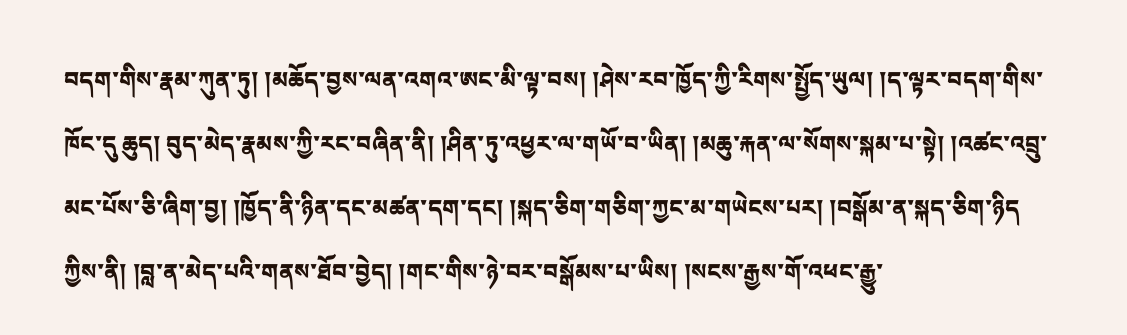བདག་གིས་རྣམ་ཀུན་ཏུ། །མཆོད་བྱས་ལན་འགའ་ཨང་མི་ལྟ་བས། །ཤེས་རབ་ཁྱོད་ཀྱི་རིགས་སྤྱོད་ཡུལ། །ད་ལྟར་བདག་གིས་ཁོང་དུ ཆུད། བུད་མེད་རྣམས་ཀྱི་རང་བཞིན་ནི། །ཤིན་ཏུ་འཕྱར་ལ་གཡོ་བ་ཡིན། །མཆུ་རྐན་ལ་སོགས་སྐམ་པ་སྟེ། །འཚང་འབྲུ་མང་པོས་ཅི་ཞིག་བྱ། །ཁྱོད་ནི་ཉིན་དང་མཚན་དག་དང། །སྐད་ཅིག་གཅིག་ཀྱང་མ་གཡེངས་པར། །བསྒོམ་ན་སྐད་ཅིག་ཉིད ཀྱིས་ནི། །བླ་ན་མེད་པའི་གནས་ཐོབ་བྱེད། །གང་གིས་ཉེ་བར་བསྒོམས་པ་ཡིས། །སངས་རྒྱས་གོ་འཕང་རྒྱུ་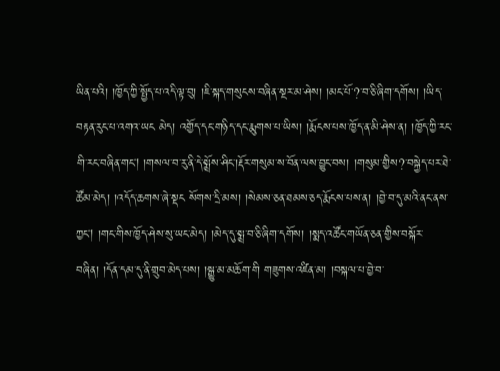ཡིན་པའི། །ཁྱོད་ཀྱི་སྤྱོད་པ་འདི་ལྟ་བུ། །ཇི་སྐད་གསུངས་བཞིན་སྔར་མ་ཤེས། །མང་པོ་?་བ་ཅི་ཞིག་དགོས། །ཡིད་བརྟན་རུང་པ་འགའ་ཡང མེད། འགྱོད་དང་གཉིད་དང་རྨུགས་པ་ཡིས། །རྨོངས་པས་ཁྱོད་ན་མི་ཤེས་ན། །ཁྱོད་ཀྱི་རང་གི་རང་བཞིན་གང། །གསལ་བ་རུ་ནི་དེ་སྨྲོས་ཤིང་།རྡོར་གསུམ་ས་བོན་ལས་བྱུང་བས། །གསུམ་གྱིས?་བསྐྱེད་པར་ཐེ་ཚོམ་མེད། །འདོད་ཆགས་ཞེ་སྡང སོགས་དྲི་མས། །སེམས་ཅན་ཐམས་ཅད་རྨོངས་པས་ན། །བྱེ་བ་དུ་མའི་ནང་ནས་ཀྱང། །གང་གིས་ཁྱོད་ཤེས་སུ་ཡང་མེད། །མེད་དུ་སྨྲ་བ་ཅི་ཞིག་དགོས། །སྨད་འཚོང་གཡོན་ཅན་གྱིས་བསྐོར་བཞིན། །དོན་དམ་དུ་ནི་གྲུབ་མེད་པས། །སྒྱུ་མ་མཆོག་གི གཟུགས་འཛིན་མ། །བསྐལ་པ་བྱེ་བ་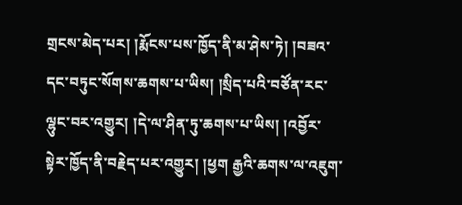གྲངས་མེད་པར། །རྨོངས་པས་ཁྱོད་ནི་མ་ཤེས་ཏེ། །བཟའ་དང་བཏུང་སོགས་ཆགས་པ་ཡིས། །སྲིད་པའི་བཙོན་རང་ལྷུང་བར་འགྱུར། །དེ་ལ་ཤིན་ཏུ་ཆགས་པ་ཡིས། །འབྱོར་སྟེར་ཁྱོད་ནི་བརྗེད་པར་འགྱུར། །ཕྱག རྒྱའི་ཆགས་ལ་འཇུག་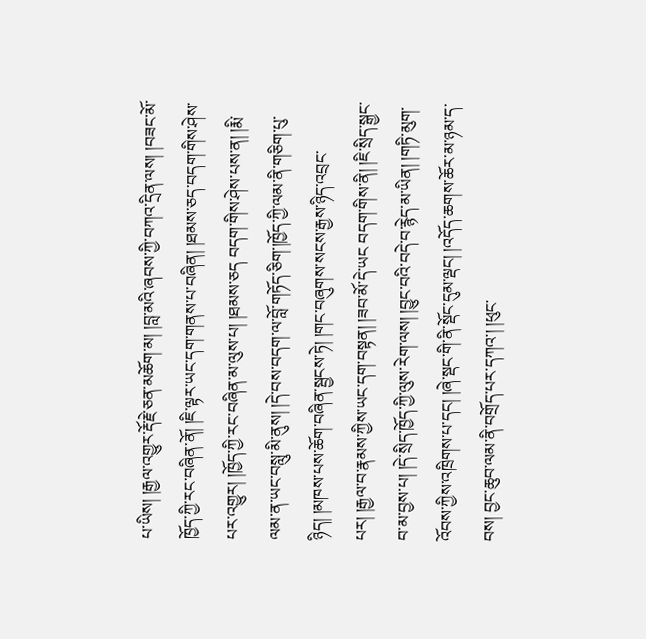པ་ཡིས། །རྒྱལ་འགྱུར་རྡོ་རྗེ་ཅན་མཆོག་མ། །བླ་མའི་ཞབས་ཀྱི་བཀའ་དྲིན་ལས། །བཟང་མོ་ཁྱོད་ཀྱི་རང་བཞིན་ནོ། །ཇི་ལྟར་ཡང་དག་གནས་པ་བཞིན། །ཐམས་ཅད་བདག་གིས་ཤེས་པར་འགྱུར། །ཁྱོད་ཀྱི་རང་བཞིན་མ་ལུས་པ། །ཐམས་ཅད བདག་གིས་ཤེས་པས་ན། །རྨི་ལམ་ན་ཡང་བསླུ་མི་ནུས། །དེ་བས་བདག་ལ་བློ་གཏོད་ཅིག་།ཁྱོད་ཀྱི་ལམ་ནི་གཅིག་པུ་ཉིད། །མཁས་པས་ཆོག་བཞིན་སྦྱངས་ཏེ། །གང་བཞུགས་སངས་རྒྱས་ཉིད་འབྲང་པར། །རྒྱལ་བ་རྣམས་ཀྱིས་ཡང་དག་བསྟན། །ཟབ་མོ་དེ་ཡང བདག་གིས་ནི། །ཇི་སྲིད་སྒྱང་བ་མ་བྱས་པ། །དེ་སྲིད་ཁྱོད་ཀྱི་ལུས་རེག་ལས། །བྱུང་བའི་བདེ་བ་རྙེད་མ་ཡིན། །གཏི་མུག་འོབས་ཀྱིས་འཁྲིགས་པ་དང། །ཞེ་སྡང་གི་ནི་སྡོང་དུམ་ལྡང། །འདོད་ཆགས་ཆོར་མ་ཉམ་ད་བས། བྱང་ཆུབ་ལམ་ནི་བགྲོད་པར་དཀའ་། །ཕུང་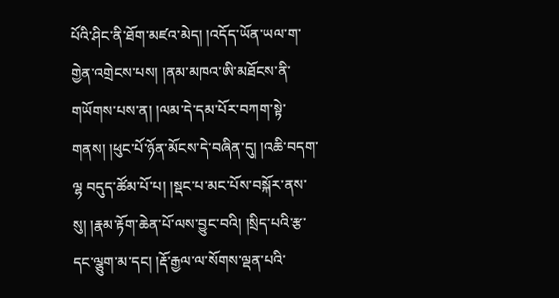པོའི་ཤིང་ནི་ཐོག་མཛའ་མེད། །འདོད་ཡོན་ཡལ་ག་གྱེན་འགྲེངས་པས། །ནམ་མཁའ་ཨི་མཐོངས་ནི་གཡོགས་པས་ན། །ལམ་དེ་དམ་པོར་བཀག་སྟེ་གནས། །ཕུང་པོ་ཉོན་མོངས་དེ་བཞིན་དུ། །འཆི་བདག་ལྷ བདུད་ཚོམ་པོ་པ། །སྡང་པ་མང་པོས་བསྐོར་ནས་སུ། །རྣམ་རྟོག་ཆེན་པོ་ལས་བྱུང་བའི། །སྲིད་པའི་རྩ་དང་ལྕུག་མ་དང། །རྡོ་རྒྱལ་ལ་སོགས་ལྡན་པའི་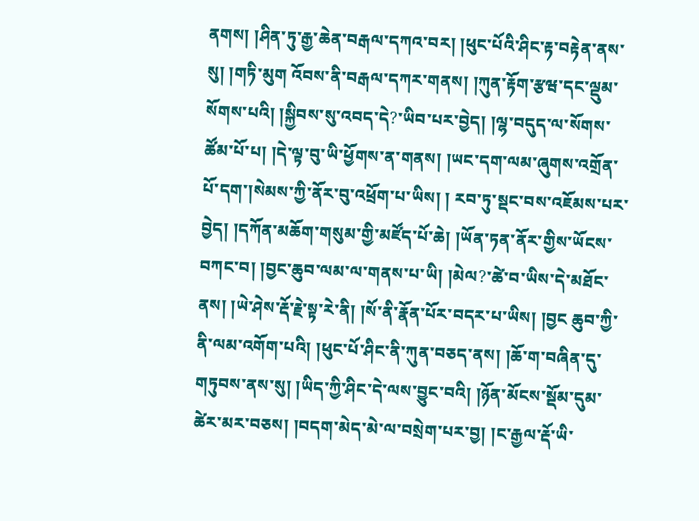ནགས། །ཤིན་ཏུ་རྒྱ་ཆེན་བརྒལ་དཀའ་བར། །ཕུང་པོའི་ཤིང་རྟ་བརྟེན་ནས་སུ། །གཏི་མུག འོབས་ནི་བརྒལ་དཀར་གནས། །ཀུན་རྟོག་རྩཝ་དང་ལྡུམ་སོགས་པའི། །སྐྱིབས་སུ་འབད་དེ?་ཡིབ་པར་བྱེད། །ལྷ་བདུད་ལ་སོགས་ཚོམ་པོ་པ། །དེ་ལྟ་བུ་ཡི་ཕྱོགས་ན་གནས། །ཡང་དག་ལམ་ཞུགས་འགྲོན་པོ་དག་།སེམས་ཀྱི་ནོར་བུ་འཕྲོག་པ་ཡིས། ། རབ་ཏུ་སྡང་བས་འཇོམས་པར་བྱེད། །དཀོན་མཆོག་གསུམ་གྱི་མཛོད་པོ་ཆེ། །ཡོན་ཏན་ནོར་གྱིས་ཡོངས་བཀང་བ། །བྱང་ཆུབ་ལམ་ལ་གནས་པ་ཡི། །མེལ?་ཚེ་བ་ཡིས་དེ་མཐོང་ནས། །ཡེ་ཤེས་རྡོ་རྗེ་སྟ་རེ་ནི། །སོ་ནི་རྣོན་པོར་བདར་པ་ཡིས། །བྱང ཆུབ་ཀྱི་ནི་ལམ་འགོག་པའི། །ཕུང་པོ་ཤིང་ནི་ཀུན་བཅད་ནས། །ཆོ་ག་བཞིན་དུ་གཏུབས་ནས་སུ། །ཡིད་ཀྱི་ཤིང་དེ་ལས་བྱུང་བའི། །ཉོན་མོངས་སྡོམ་དུམ་ཚེར་མར་བཅས། །བདག་མེད་མེ་ལ་བསྲེག་པར་བྱ། །ང་རྒྱལ་རྡོ་ཡི་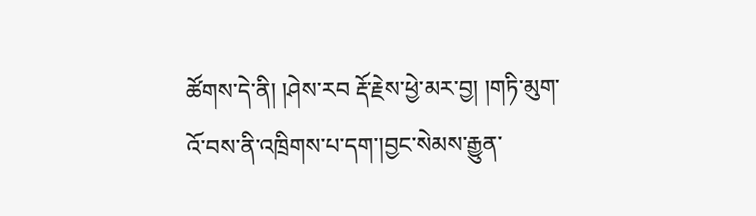ཚོགས་དེ་ནི། །ཤེས་རབ རྡོ་རྗེས་ཕྱེ་མར་བྱ། །གཏི་མུག་འོ་བས་ནི་འཁྲིགས་པ་དག་།བྱང་སེམས་རྒྱུན་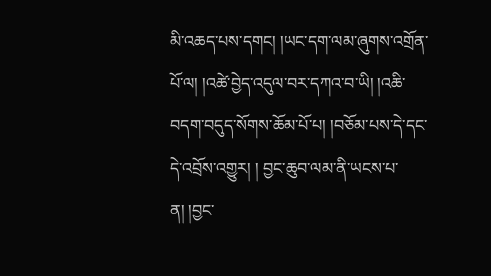མི་འཆད་པས་དགང། །ཡང་དག་ལམ་ཞུགས་འགྲོན་པོ་ལ། །འཚེ་བྱེད་འདུལ་བར་དཀའ་བ་ཡི། །འཆི་བདག་བདུད་སོགས་ཆོམ་པོ་པ། །བཅོམ་པས་དེ་དང་དེ་འབྲོས་འགྱུར། ། བྱང་ཆུབ་ལམ་ནི་ཡངས་པ་ན། །བྱང་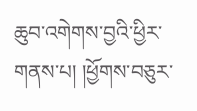ཆུབ་འགེགས་བྱའི་ཕྱིར་གནས་པ། །ཕྱོགས་བཅུར་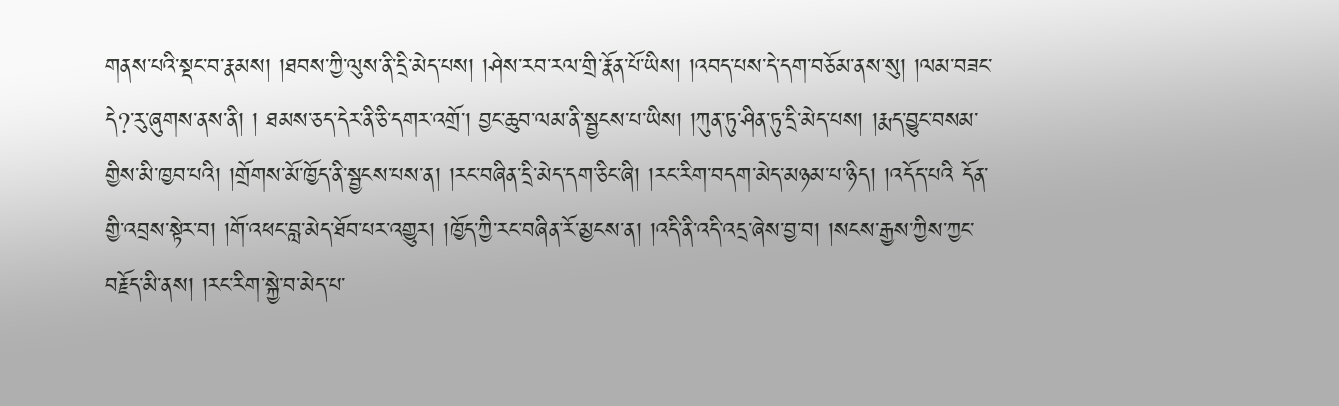གནས་པའི་སྡང་བ་རྣམས། །ཐབས་ཀྱི་ལུས་ནི་དྲི་མེད་པས། །ཤེས་རབ་རལ་གྲི་རྣོན་པོ་ཡིས། །འབད་པས་དེ་དག་བཅོམ་ནས་སུ། །ལམ་བཟང་དེ?་རུ་ཞུགས་ནས་ནི། ། ཐམས་ཅད་དེར་ནི་ཅི་དགར་འགྲོ་། བྱང་ཆུབ་ལམ་ནི་སྦྱངས་པ་ཡིས། །ཀུན་ཏུ་ཤིན་ཏུ་དྲི་མེད་པས། །རྨད་བྱུང་བསམ་གྱིས་མི་ཁྱབ་པའི། །གྲོགས་མོ་ཁྱོད་ནི་སྦྱངས་པས་ན། །རང་བཞིན་དྲི་མེད་དག་ཅིང་ཞི། །རང་རིག་བདག་མེད་མཉམ་པ་ཉིད། །འདོད་པའི དོན་གྱི་འབྲས་སྟེར་བ། །གོ་འཕང་བླ་མེད་ཐོབ་པར་འགྱུར། །ཁྱོད་ཀྱི་རང་བཞིན་རོ་མྱངས་ན། །འདི་ནི་འདི་འདྲ་ཞེས་བྱ་བ། །སངས་རྒྱས་ཀྱིས་ཀྱང་བརྗོད་མི་ནས། །རང་རིག་སྐྱེ་བ་མེད་པ་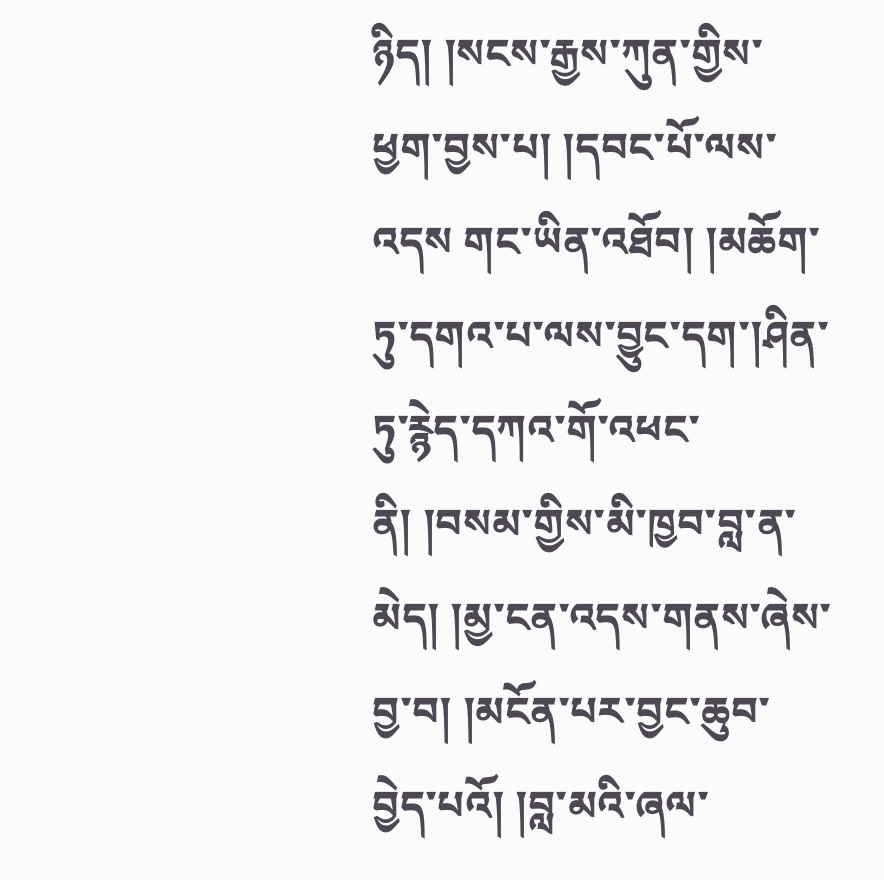ཉིད། །སངས་རྒྱས་ཀུན་གྱིས་ཕྱག་བྱས་པ། །དབང་པོ་ལས་འདས གང་ཡིན་འཐོབ། །མཆོག་ཏུ་དགའ་པ་ལས་བྱུང་དག་།ཤིན་ཏུ་རྙེད་དཀའ་གོ་འཕང་ནི། །བསམ་གྱིས་མི་ཁྱབ་བླ་ན་མེད། །མྱ་ངན་འདས་གནས་ཞེས་བྱ་བ། །མངོན་པར་བྱང་ཆུབ་བྱེད་པའོ། །བླ་མའི་ཞལ་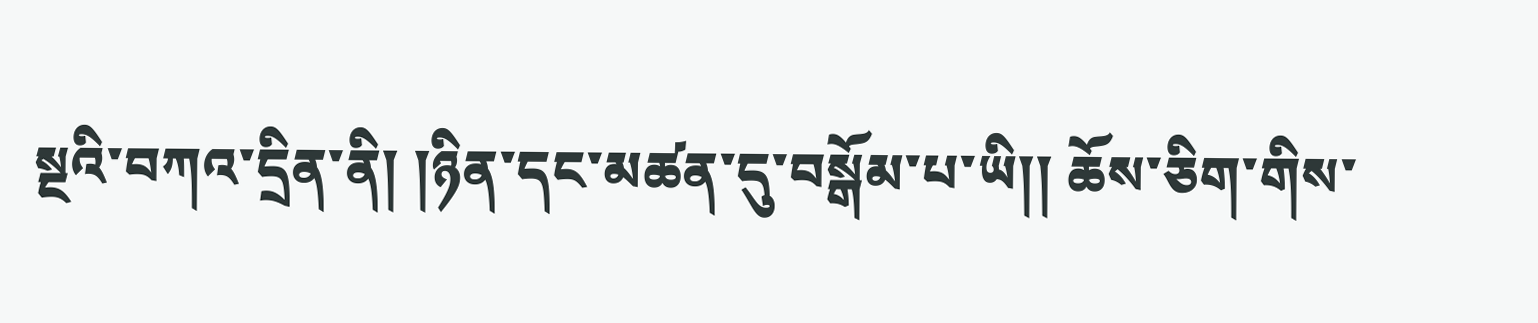སྔའི་བཀའ་དྲིན་ནི། །ཉིན་དང་མཚན་དུ་བསྒོམ་པ་ཡི།། ཆོས་ཅིག་གིས་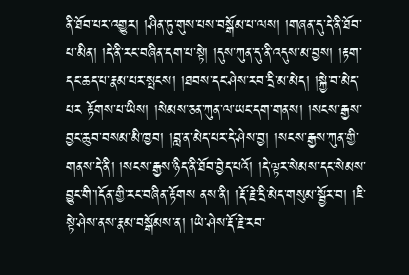ནི་ཐོབ་པར་འགྱུར། །ཤིན་ཏུ་གུས་པས་བསྒོམ་པ་ལས། །གཞན་དུ་དེ་ནི་ཐོབ་པ་མིན། །དེ་ནི་རང་བཞིན་དག་པ་སྟེ། །དུས་ཀུན་དུ་ནི་འདུས་མ་བྱས། །རྟག་དང་ཆད་པ་རྣམ་པར་སྤངས། །ཐབས་དང་ཤེས་རབ་དྲི་མ་མེད། །སྐྱེ་བ་མེད་པར རྟོགས་པ་ཡིས། །སེམས་ཅན་ཀུན་ལ་ཡང་དག་གནས། །སངས་རྒྱས་བྱང་ཆུབ་བསམ་མི་ཁྱབ། །བླ་ན་མེད་པར་དེ་ཤེས་བྱ། །སངས་རྒྱས་ཀུན་གྱི་གནས་དེ་ནི། །སངས་རྒྱས་ཉིད་ནི་ཐོབ་བྱེད་པའོ། །དེ་ལྟར་སེམས་དང་སེམས་བྱུང་གི་།དོན་གྱི་རང་བཞིན་རྟོགས ནས་ནི། །རྡོ་རྗེ་དྲི་མེད་གསུམ་སྦྱོར་བ། །ཇི་སྟེ་ཤེས་ནས་རྣམ་བསྒོམས་ན། །ཡེ་ཤེས་རྡོ་རྗེ་རབ་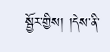སྦྱོར་གྱིས། །དེས་ནི་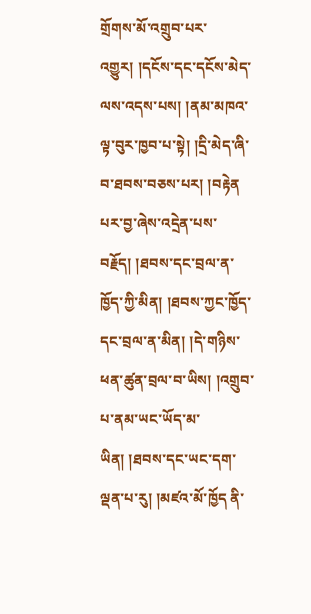གྲོགས་མོ་འགྲུབ་པར་འགྱུར། །དངོས་དང་དངོས་མེད་ལས་འདས་པས། །ནམ་མཁའ་ལྟ་བུར་ཁྱབ་པ་སྟེ། །དྲི་མེད་ཞི་བ་ཐབས་བཅས་པར། །བརྟེན པར་བྱ་ཞེས་འདྲེན་པས་བརྗོད། །ཐབས་དང་བྲལ་ན་ཁྱོད་ཀྱི་མིན། །ཐབས་ཀྱང་ཁྱོད་དང་བྲལ་ན་མིན། །དེ་གཉིས་ཕན་ཚུན་བྲལ་བ་ཡིས། །འགྲུབ་པ་ནམ་ཡང་ཡོད་མ་ཡིན། །ཐབས་དང་ཡང་དག་ལྡན་པ་རུ། །མཛའ་མོ་ཁྱོད ནི་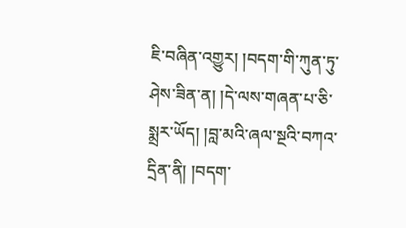ཇི་བཞིན་འགྱུར། །བདག་གི་ཀུན་ཏུ་ཤེས་ཟིན་ན། །དེ་ལས་གཞན་པ་ཅི་སྨྲར་ཡོད། །བླ་མའི་ཞལ་སྔའི་བཀའ་དྲིན་ནི། །བདག་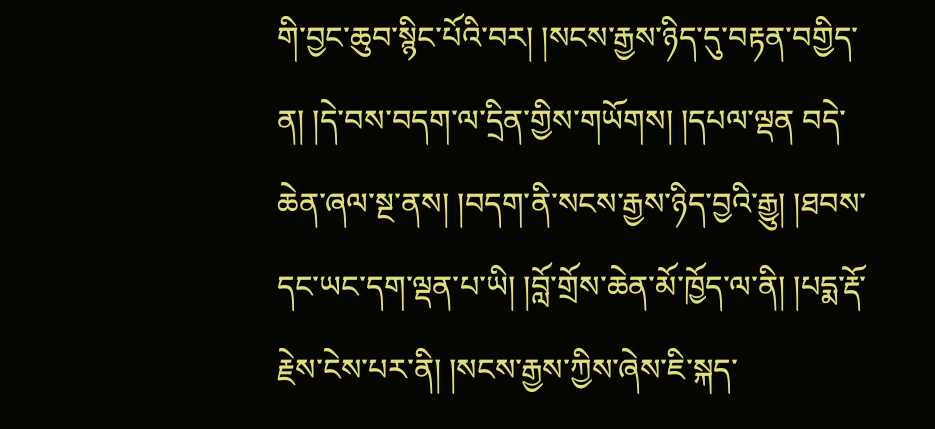གི་བྱང་ཆུབ་སྙིང་པོའི་བར། །སངས་རྒྱས་ཉིད་དུ་བརྟན་བགྱིད་ན། །དེ་བས་བདག་ལ་དྲིན་གྱིས་གཡོགས། །དཔལ་ལྡན བདེ་ཆེན་ཞལ་སྔ་ནས། །བདག་ནི་སངས་རྒྱས་ཉིད་བྱའི་རྒྱུ། །ཐབས་དང་ཡང་དག་ལྡན་པ་ཡི། །བློ་གྲོས་ཆེན་མོ་ཁྱོད་ལ་ནི། །པདྨ་རྡོ་རྗེས་ངེས་པར་ནི། །སངས་རྒྱས་ཀྱིས་ཞེས་ཇི་སྐད་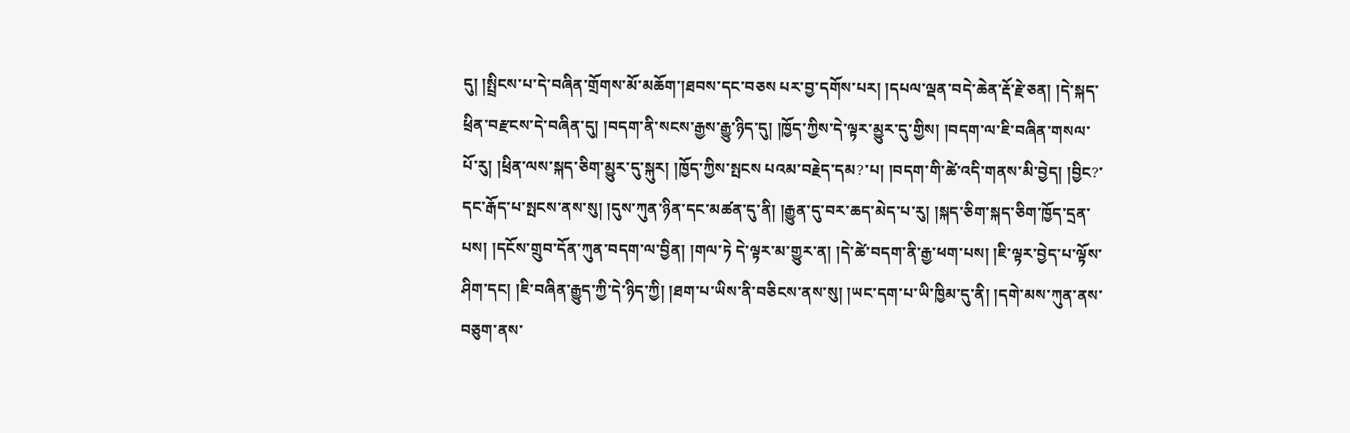དུ། །སྤྲིངས་པ་དེ་བཞིན་གྲོགས་མོ་མཆོག་།ཐབས་དང་བཅས པར་བྱ་དགོས་པར། །དཔལ་ལྡན་བདེ་ཆེན་རྡོ་རྗེ་ཅན། །དེ་སྐད་ཕྲིན་བརྫངས་དེ་བཞིན་དུ། །བདག་ནི་སངས་རྒྱས་རྒྱུ་ཉིད་དུ། །ཁྱོད་ཀྱིས་དེ་ལྟར་མྱུར་དུ་གྱིས། །བདག་ལ་ཇི་བཞིན་གསལ་པོ་རུ། །ཕྲིན་ལས་སྐད་ཅིག་མྱུར་དུ་སྐུར། །ཁྱོད་ཀྱིས་སྤངས པའམ་བརྗེད་དམ?་པ། །བདག་གི་ཚེ་འདི་གནས་མི་བྱེད། །བྱིང?་དང་རྒོད་པ་སྤངས་ནས་སུ། །དུས་ཀུན་ཉིན་དང་མཚན་དུ་ནི། །རྒྱུན་དུ་བར་ཆད་མེད་པ་རུ། །སྐད་ཅིག་སྐད་ཅིག་ཁྱོད་དྲན་པས། །དངོས་གྲུབ་དོན་ཀུན་བདག་ལ་བྱིན། །གལ་ཏེ དེ་ལྟར་མ་གྱུར་ན། །དེ་ཚེ་བདག་ནི་རྒྱ་ཕག་པས། །ཇི་ལྟར་བྱེད་པ་ལྟོས་ཤིག་དང། །ཇི་བཞིན་རྒྱུད་ཀྱི་དེ་ཉིད་ཀྱི། །ཐག་པ་ཡིས་ནི་བཅིངས་ནས་སུ། །ཡང་དག་པ་ཡི་ཁྱིམ་དུ་ནི། །དགེ་མས་ཀུན་ནས་བཅུག་ནས་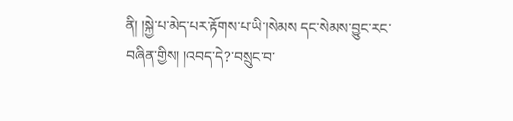ནི། །སྐྱེ་པ་མེད་པར་རྟོགས་པ་ཡི་།སེམས དང་སེམས་བྱུང་རང་བཞིན་གྱིས། །འབད་དེ?་བསྲུང་བ་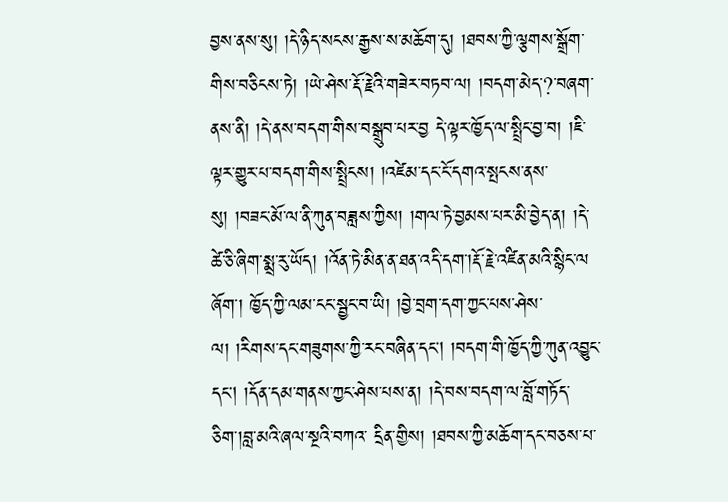བྱས་ནས་སུ། །དེ་ཉིད་སངས་རྒྱས་ས་མཆོག་དུ། །ཐབས་ཀྱི་ལྕགས་སྒྲོག་གིས་བཅིངས་ཏེ། །ཡེ་ཤེས་རྡོ་རྗེའི་གཟེར་བཏབ་ལ། །བདག་མེད་?་བཞག་ནས་ནི། །དེ་ནས་བདག་གིས་བསྒྲུབ་པར་བྱ དེ་ལྟར་ཁྱོད་ལ་སྤྲིང་བྱ་བ། །ཇི་ལྟར་གྱུར་པ་བདག་གིས་སྤྲིངས། །འཛེམ་དང་ངོ་དགའ་སྤངས་ནས་སུ། །བཟང་མོ་ལ་ནི་ཀུན་བཟླས་ཀྱིས། །གལ་ཏེ་བྱམས་པར་མི་བྱེད་ན། །དེ་ཚེ་ཅི་ཞིག་སྨྲ་རུ་ཡོད། །འོན་ཏེ་མིན་ན་ཐན་འདི་དག་།རྡོ་རྗེ་འཛིན་མའི་སྙིང་ལ ཞོག་། ཁྱོད་ཀྱི་ལམ་ངང་སྦྱང་བ་ཡི། །བྱེ་བྲག་དག་ཀྱང་པས་ཤེས་ལ། །རིགས་དང་གཟུགས་ཀྱི་རང་བཞིན་དང། །བདག་གི་ཁྱོད་ཀྱི་ཀུན་འབྱུང་དང། །དོན་དམ་གནས་ཀྱང་ཤེས་པས་ན། །དེ་བས་བདག་ལ་བློ་གཏོད་ཅིག་།བླ་མའི་ཞལ་སྔའི་བཀའ་ དྲིན་གྱིས། །ཐབས་ཀྱི་མཆོག་དང་བཅས་པ་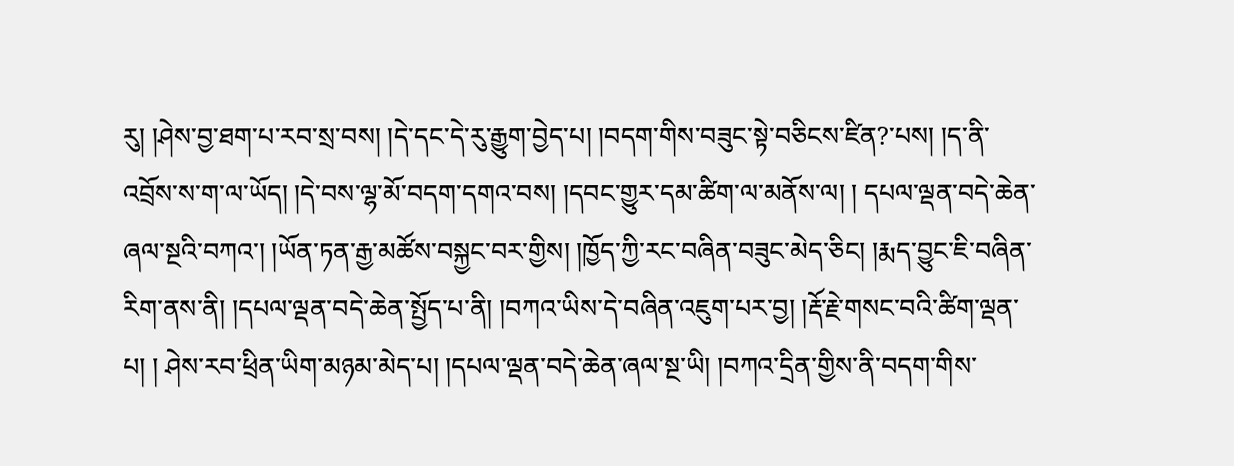རུ། །ཤེས་བྱ་ཐག་པ་རབ་སྲ་བས། །དེ་དང་དེ་རུ་རྒྱུག་བྱེད་པ། །བདག་གིས་བཟུང་སྟེ་བཅིངས་ཛིན?་པས། །ད་ནི་འབྲོས་ས་ག་ལ་ཡོད། །དེ་བས་ལྷ་མོ་བདག་དགའ་བས། །དབང་གྱུར་དམ་ཚིག་ལ་མནོས་ལ། ། དཔལ་ལྡན་བདེ་ཆེན་ཞལ་སྔའི་བཀའ་། །ཡོན་ཏན་རྒྱ་མཚོས་བསྐྱང་བར་གྱིས། །ཁྱོད་ཀྱི་རང་བཞིན་བཟུང་མེད་ཅིང། །རྨད་བྱུང་ཇི་བཞིན་རིག་ནས་ནི། །དཔལ་ལྡན་བདེ་ཆེན་སྤྱོད་པ་ནི། །བཀའ་ཡིས་དེ་བཞིན་འཇུག་པར་བྱ། །རྡོ་རྗེ་གསང་བའི་ཚིག་ལྡན་པ། ། ཤེས་རབ་ཕྲིན་ཡིག་མཉམ་མེད་པ། །དཔལ་ལྡན་བདེ་ཆེན་ཞལ་སྔ་ཡི། །བཀའ་དྲིན་གྱིས་ནི་བདག་གིས་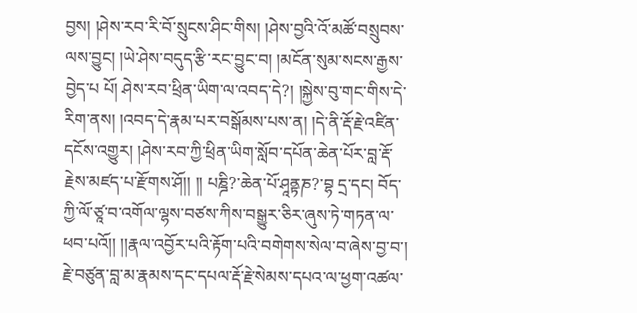བྱས། །ཤེས་རབ་རི་བོ་སྲུངས་ཤིང་གིས། །ཤེས་བྱའི་འོ་མཚོ་བསྲུབས་ལས་བྱུང། །ཡེ་ཤེས་བདུད་རྩི་རང་བྱུང་བ། །མངོན་སུམ་སངས་རྒྱས་བྱེད་པ པོ། ཤེས་རབ་ཕྲིན་ཡིག་ལ་འབད་དེ?། །སྐྱེས་བུ་གང་གིས་དེ་རིག་ནས། །འབད་དེ་རྣམ་པར་བསྒོམས་པས་ན། །དེ་ནི་རྡོ་རྗེ་འཛིན་དངོས་འགྱུར། །ཤེས་རབ་ཀྱི་ཕྲིན་ཡིག་སློབ་དཔོན་ཆེན་པོར་བླ་རྡོ་རྗེས་མཛད་པ་རྫོགས་ཤོ།། །། པཎྜི?་ཆེན་པོ་ཤཱནྟཎ?་བྷ དྲ་དང། བོད་ཀྱི་ལོ་ཙཱ་བ་འགོལ་ལྷས་བཙས་ཀིས་བསྒྱུར་ཅིར་ཞུས་ཏེ་གཏན་ལ་ཕབ་པའོ།། །།རྣལ་འབྱོར་པའི་རྟོག་པའི་བགེགས་སེལ་བ་ཞེས་བྱ་བ་། རྗེ་བཙུན་བླ་མ་རྣམས་དང་དཔལ་རྡོ་རྗེ་སེམས་དཔའ་ལ་ཕྱག་འཚལ་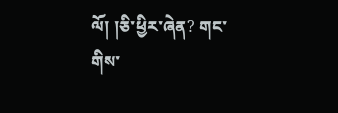ལོ། །ཅི་ཕྱིར་ཞེན? གང་གིས་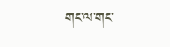གང་ལ་གང་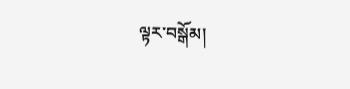ལྟར་བསྒོམ།